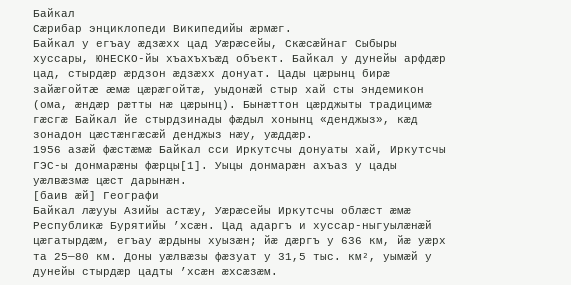Байкал
Сæрибар энциклопеди Википедийы æрмæг.
Байкал у егъау æдзæхх цад Уæрæсейы, Скæсæйнаг Сыбыры хуссары, ЮНЕСКО-йы хъахъхъæд объект. Байкал у дунейы арфдæр цад, стырдæр æрдзон æдзæхх донуат. Цады цæрынц бирæ зайæгойтæ æмæ цæрæгойтæ, уыдонæй стыр хай сты эндемикон (ома, æндæр рæтты нæ цæрынц). Бынæттон цæрджыты традицимæ гæсгæ Байкал йе стырдзинады фæдыл хонынц «денджыз», кæд зонадон цæстæнгæсæй денджыз нæу, уæддæр.
1956 азæй фæстæмæ Байкал сси Иркутсчы донуаты хай, Иркутсчы ГЭС-ы донмарæны фæрцы[1]. Уыцы донмарæн ахъаз у цады уæлвæзмæ цæст дарынæн.
[баив æй] Географи
Байкал лæууы Азийы астæу, Уæрæсейы Иркутсчы облæст æмæ Республикæ Бурятийы ’хсæн. Цад адаргъ и хуссар-ныгуылæнæй цæгатырдæм, егъау æрдыны хуызæн; йæ дæргъ у 636 км, йæ уæрх та 25—80 км. Доны уæлвæзы фæзуат у 31,5 тыс. км², уымæй у дунейы стырдæр цадты ’хсæн æхсæзæм.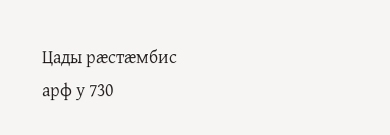Цады рæстæмбис арф у 730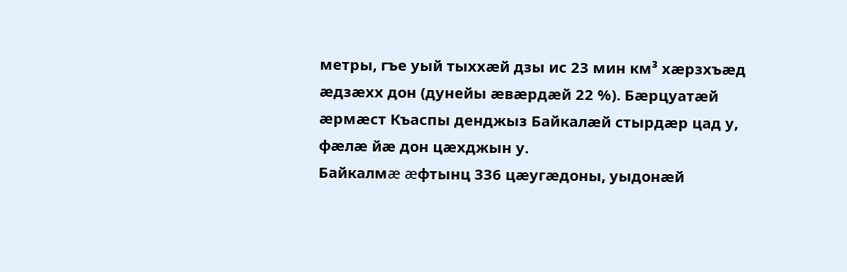метры, гъе уый тыххæй дзы ис 23 мин км³ хæрзхъæд æдзæхх дон (дунейы æвæрдæй 22 %). Бæрцуатæй æрмæст Къаспы денджыз Байкалæй стырдæр цад у, фæлæ йæ дон цæхджын у.
Байкалмæ æфтынц 336 цæугæдоны, уыдонæй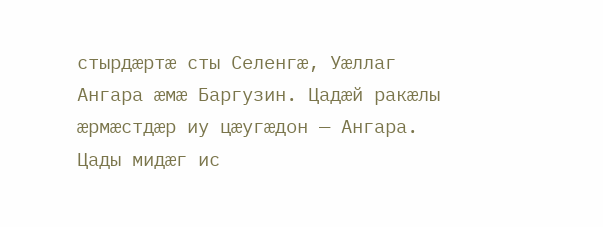стырдæртæ сты Селенгæ, Уæллаг Ангара æмæ Баргузин. Цадæй ракæлы æрмæстдæр иу цæугæдон — Ангара.
Цады мидæг ис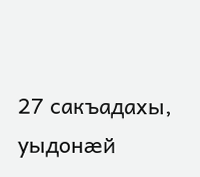27 сакъадахы, уыдонæй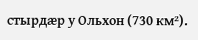стырдæр у Ольхон (730 км²).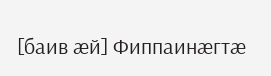[баив æй] Фиппаинæгтæ